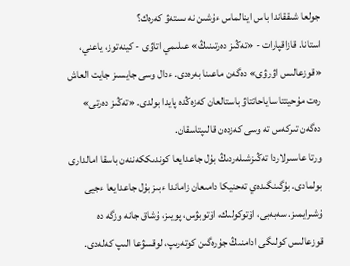جولعا شىققاندا باس اينالماس ءۇشىن نە ىستەۋ كەرەك؟
استانا. قازاقپارات - «تەڭىز دەرتىنىڭ» عىلىمي اتاۋى - كينەتوز، ياعني، «قوزعالىس اۋرۋى» دەگەن ماعىنا بەرەدى. ءدال وسى جايسىز جايت العاش رەت مۇحيتتا ساياحاتتاۋ باستالعان كەزەڭدە پايدا بولدى. «تەڭىز دەرتى» دەگەن تىركەس تە وسى كەزدەن قالىپتاسقان.
ورتا عاسىرلاردا تەڭىزشىلەردىڭ بۇل جاعدايعا كوندىككەننەن باسقا امالدارى بولمادى. بۇگىنگىدەي تەحنيكا دامىعان زاماندا ءبىز بۇل جاعدايعا ءجيى ۇشىرايمىز. سەبەبى، اۆتوكولىك، اۆتوبۋس، پويىز، ۇشاق جانە وزگە دە قوزعالىس كولىگى ادامنىڭ جۇرەگىن كوتەرىپ، لوقسۋعا الىپ كەلەدى.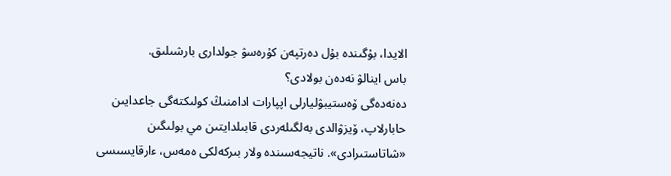الايدا، بۇگىندە بۇل دەرتپەن كۇرەسۋ جولدارى بارشىلىق.
باس اينالۋ نەدەن بولادى؟
دەنەدەگى ۆەستيبۋليارلى اپپارات ادامنىڭ كولىكتەگى جاعدايىن حابارلاپ، ۆيزۋالدى بەلگىلەردى قابىلدايتىن مي بولىگىن «شاتاستىرادى». ناتيجەسىندە ولار بىركەلكى ەمەس، ءارقايسىسى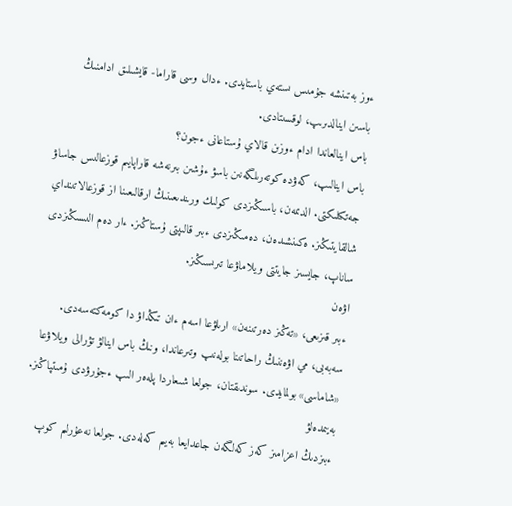ءوز بەتىنشە جۇمىس ىستەي باستايدى. ءدال وسى قاراما- قايشىلىق ادامنىڭ باسىن اينالدىرىپ، لوقسىتادى.
باس اينالعاندا ادام ءوزىن قالاي ۇستاعانى ءجون؟
باس اينالىپ، كەۋدە كوتەرىلگەنىن باسۋ ءۇشىن بىرنەشە قاراپايىم قوزعالىس جاساۋ جەتكىلىكتى. الدىمەن، باسىڭىزدى كولىك ورىندىعىنىڭ ارقالىعىنا از قوزعالاتىنداي شالقايتىڭىز. ەكىنشىدەن، دەمىڭىزدى ءبىر قالىپتى ۇستاڭىز. ءار دەم الىسىڭىزدى ساناپ، جايسىز جايتتى ويلاماۋعا تىرىسىڭىز.
اۋەن
ءبىر قىزىعى، «تەڭىز دەرتىنەن» ارىلۋعا اسەم ءان تىڭداۋ دا كومەكتەسەدى. سەبەبى، مي اۋەننىڭ راحاتىنا بولەنىپ وتىرعاندا، ونىڭ باس اينالۋ تۋرالى ويلاۋعا «شاماسى» بولمايدى. سوندىقتان، جولعا شىعاردا پلەەر الىپ ءجۇرۋدى ۇمىتپاڭىز.
بەيىمدەلۋ
ءبىزدىڭ اعزامىز كەز كەلگەن جاعدايعا بەيىم كەلەدى. جولعا نەعۇرلىم كوپ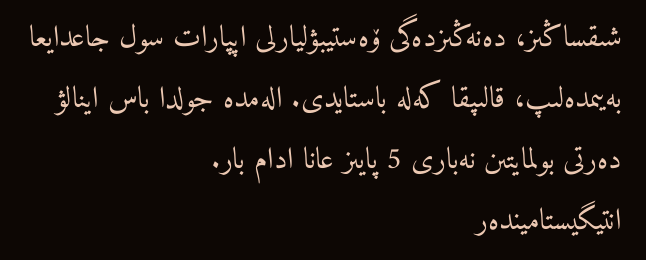شىقساڭىز، دەنەڭىزدەگى ۆەستيبۋليارلى اپپارات سول جاعدايعا بەيىمدەلىپ، قالىپقا كەلە باستايدى. الەمدە جولدا باس اينالۋ دەرتى بولمايتىن نەبارى 5 پايىز عانا ادام بار.
انتيگيستاميندەر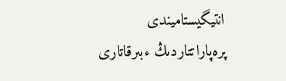انتيگيستاميندى پرەپاراتتاردىڭ ءبىرقاتارى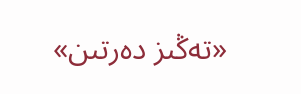«تەڭىز دەرتىن»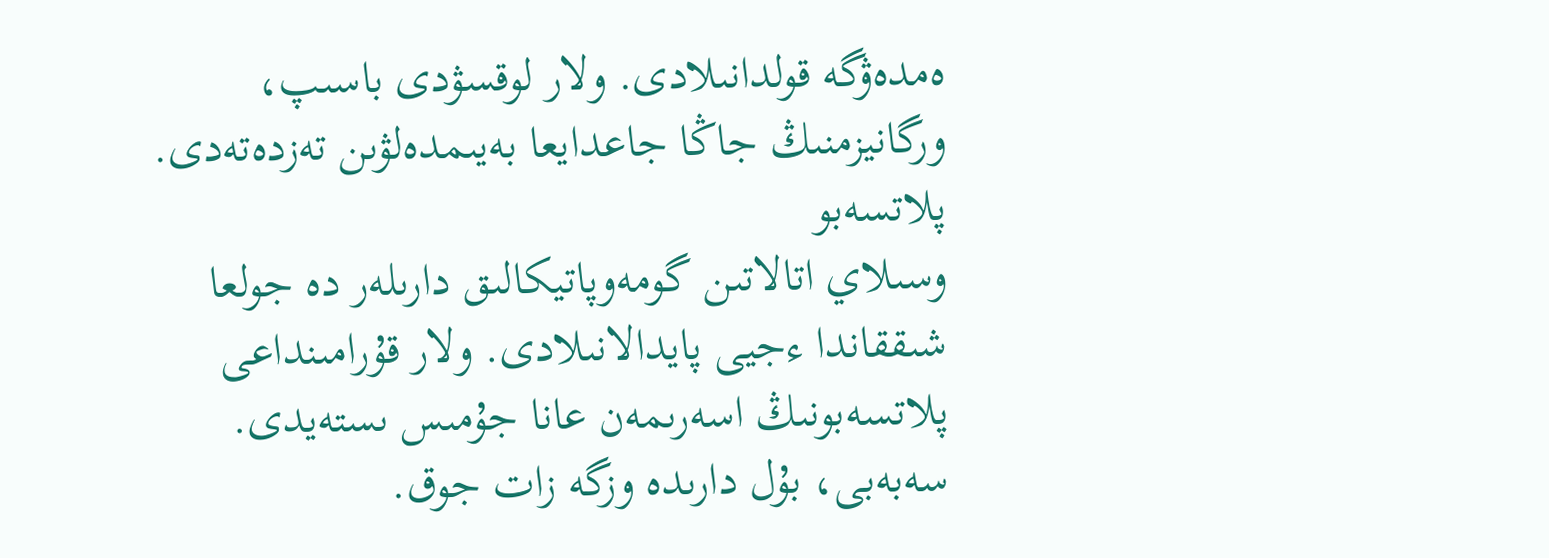ەمدەۋگە قولدانىلادى. ولار لوقسۋدى باسىپ، ورگانيزمنىڭ جاڭا جاعدايعا بەيىمدەلۋىن تەزدەتەدى.
پلاتسەبو
وسىلاي اتالاتىن گومەوپاتيكالىق دارىلەر دە جولعا شىققاندا ءجيى پايدالانىلادى. ولار قۇرامىنداعى پلاتسەبونىڭ اسەرىمەن عانا جۇمىس ىستەيدى. سەبەبى، بۇل دارىدە وزگە زات جوق.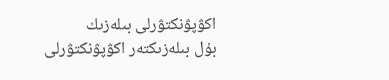اكۋپۋنكتۋرلى بىلەزىك
بۇل بىلەزىكتەر اكۋپۋنكتۋرلى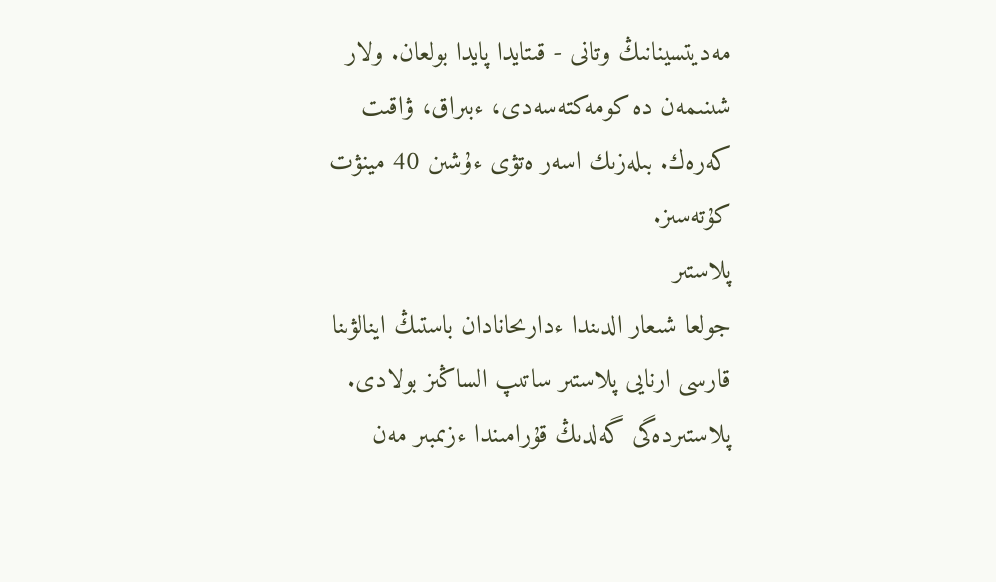مەديتسينانىڭ وتانى - قىتايدا پايدا بولعان. ولار شىنىمەن دە كومەكتەسەدى، ءبىراق، ۋاقىت كەرەك. بىلەزىك اسەر ەتۋى ءۇشىن 40 مينۋت كۇتەسىز.
پلاستىر
جولعا شىعار الدىندا ءدارىحانادان باستىڭ اينالۋىنا قارسى ارنايى پلاستىر ساتىپ الساڭىز بولادى. پلاستىردەگى گەلدىڭ قۇرامىندا ءزىمبىر مەن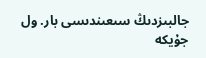جالبىزدىڭ سىعىندىسى بار. ول جۇيكە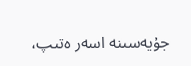جۇيەسىنە اسەر ەتىپ،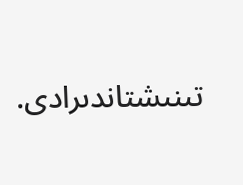تىنىشتاندىرادى.